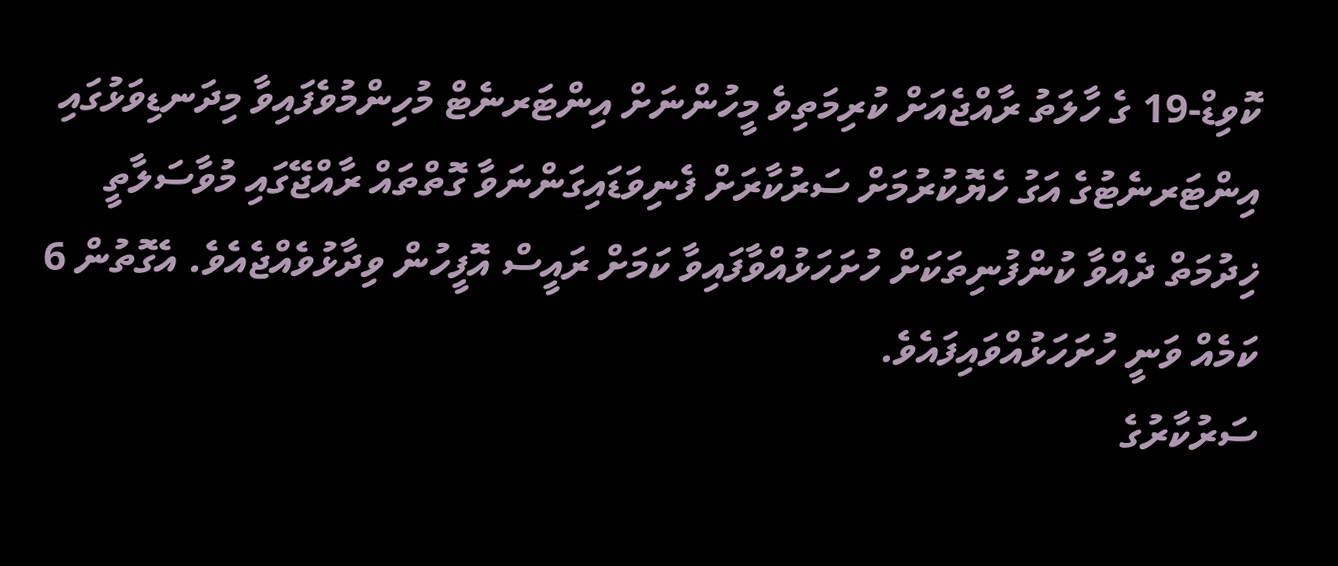ކޮވިޑް-19 ގެ ހާލަތު ރާއްޖެއަށް ކުރިމަތިވެ މީހުންނަށް އިންޓަރނެޓް މުހިންމުވެފައިވާ މިދަނޑިވަޅުގައި އިންޓަރނެޓުގެ އަގު ހެޔޮކުރުމަށް ސަރުކާރަށް ފެނިވަޑައިގަންނަވާ ގޮތްތައް ރާއްޖޭގައި މުވާސަލާތީ ޚިދުމަތް ދެއްވާ ކުންފުނިތަކަށް ހުށަހަޅުއްވާފައިވާ ކަމަށް ރައީސް އޮފީހުން ވިދާޅުވެއްޖެއެވެ. އެގޮތުން 6 ކަމެއް ވަނީ ހުށަހަޅުއްވައިފައެވެ.
ސަރުކާރުގެ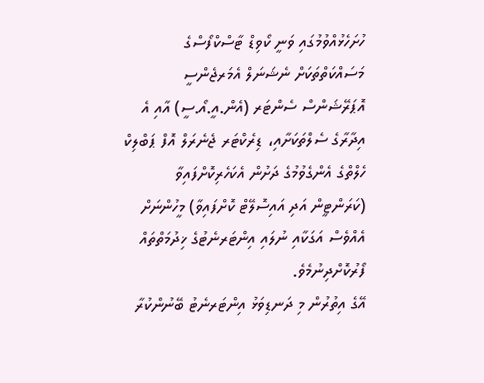ހުށަހެޅުއްވުމުގައި ވަނީ ކޯވިޑް ޓާސްކްފޯސްގެ މަސައްކަތްތަކަށް ނެޝަނަލް އެމަރޖެންސީ އޮޕަރޭޝަންސް ސެންޓަރ (އެން.އީ.އޯ.ސީ) އާއި އެ އިދާރާގެ ސެލްތަކަށާއި، ޑިރެކްޓަރ ޖެނެރަލް އޮފް ޕަބްލިކް ހެލްތްގެ އެންގެވުމުގެ ދަށުން އެކަހެރިކޮށްފައިވާ (ކަރަންޓީން އަދި އައިސޮލޭޓް ކޮށްފައިވާ) މީހުންނަށް އެއްވެސް އަގަކާއި ނުލައި އިންޓަރނެޓުގެ ޚިދުމަތްތައް ފޯރުކޮށްދިނުމެވެ.
އޭގެ އިތުރުން މި ދަނޑިވަޅު އިންޓަރނެޓު ބޭނުންކުރާ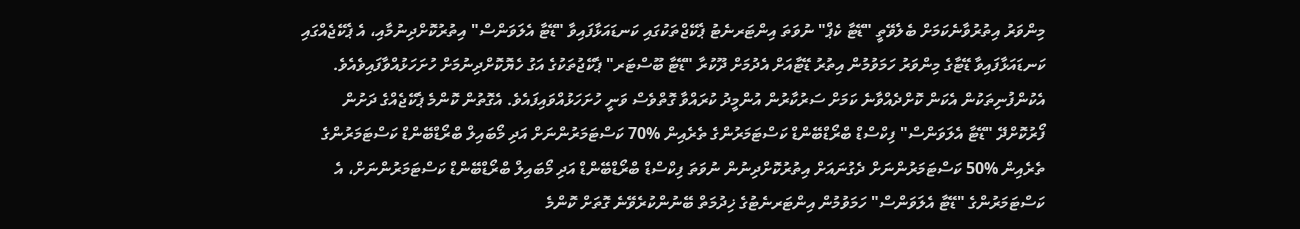މިންވަރު އިތުރުވާނެކަމަށް ބެލެވޭތީ "ޑޭޓާ ކެޕް" ނުވަތަ އިންޓަރނެޓު ޕެކޭޖްތަކުގައި ކަނޑައަޅާފައިވާ "ޑޭޓާ އެލަވަންސް" އިތުރުކޮށްދިނުމާއި، އެ ޕެކޭޖެއްގައި ކަނޑައަޅާފައިވާ ޑޭޓާގެ މިންވަރު ހަމަވުމުން އިތުރު ޑޭޓާއަށް އެދުމަށް ދޫކުރާ "ޑޭޓާ ބޫސްޓަރ" ޕެކޭޖުތަކުގެ އަގު ހެޔޮކޮށްދިނުމަށް ހުށަހަޅުއްވާފައިވެއެވެ.
އެކުންފުނިތަކުން އެކަން ކޮށްދެއްވާނެ ކަމަށް ސަރުކާރުން އުންމީދު ކުރައްވާ ގޮތްވެސް ވަނީ ހުށަހަޅުއްވައިފައެވެ. އެގޮތުން ކޮންމެ ޕެކޭޖެއްގެ ދަށުން ފޯރުކޮށްދޭ "ޑޭޓާ އެލަވަންސް" ފިކްސްޑް ބްރޯޑްބޭންޑް ކަސްޓަމަރުންގެ ތެރެއިން %70 ކަސްޓަމަރުންނަށް އަދި މޯބައިލް ބްރޯޑްބޭންޑް ކަސްޓަމަރުންގެ ތެރެއިން %50 ކަސްޓަމަރުންނަށް ދެގުނައަށް އިތުރުކޮށްދިނުން ނުވަތަ ފިކްސްޑް ބްރޯޑްބޭންޑް އަދި މޯބައިލް ބްރޯޑްބޭންޑް ކަސްޓަމަރުންނަށް، އެ ކަސްޓަމަރުންގެ "ޑޭޓާ އެލަވަންސް" ހަމަވުމުން އިންޓަރނެޓުގެ ޚިދުމަތް ބޭނުންކުރެވޭނެ ގޮތަށް ކޮންމެ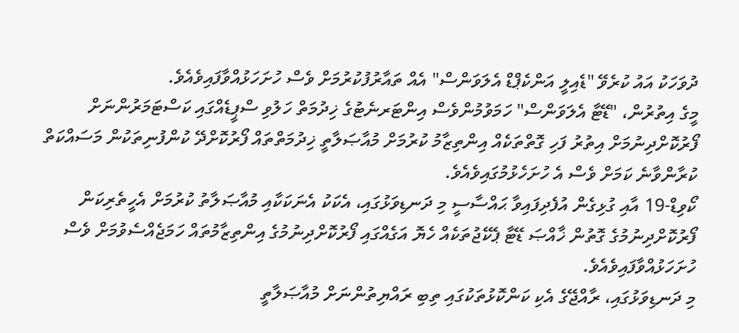ދުވަހަކު އައު ކުރެވޭ "ޑެއިލީ އަންކެޕްޑް އެލަވަންސް" އެއް ތައާރުފުކުރުމަށް ވެސް ހުށަހަޅުއްވާފައިވެއެވެ.
މީގެ އިތުރުން، "ޑޭޓާ އެލަވަންސް" ހަމަވުމުންވެސް އިންޓަރނެޓުގެ ޚިދުމަތް ހަލުވި ސްޕީޑެއްގައި ކަސްޓަމަރުންނަށް ފޯރުކޮށްދިނުމަށް އިތުރު ފަހި ގޮތްތަކެއް އިންތިޒާމު ކުރުމަށް މުއާޞަލާތީ ޚިދުމަތްތައް ފޯރުކޮށްދޭ ކުންފުނިތަކުން މަސައްކަތް ކުރާންވާނެ ކަމަށް ވެސް އެ ހުށަހެޅުމުގައިވެއެވެ.
ކޯވިޑް-19 އާއި ގުޅިގެން އުފެދިފައިވާ ޙައްސާސީ މި ދަނޑިވަޅުގައި، އެކަކު އެނަކަކާއި މުއާޞަލާތު ކުރުމަށް އެހީތެރިކަން ފޯރުކޮށްދިނުމުގެ ގޮތުން ޚާއްޞަ ޑޭޓާ ޕެކޭޖުތަކެއް ހެޔޮ އަގެއްގައި ފޯރުކޮށްދިނުމުގެ އިންތިޒާމުތައް ހަމަޖެއްސެވުމަށް ވެސް ހުށަހަޅުއްވާފައިވެއެވެ.
މި ދަނޑިވަޅުގައި، ރާއްޖޭގެ އެކި ކަންކޮޅުތަކުގައި ތިބި ރައްޔިތުންނަށް މުއާޞަލާތީ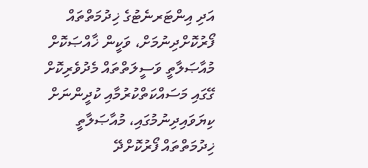އަދި އިންޓަރނެޓުގެ ޚިދުމަތްތައް ފޯރުކޮށްދިނުމަށް، ވަކީން ޚާއްޞަކޮށް މުއާޞަލާތީ ވަސީލަތްތައް މެދުވެރިކޮށް ގޭގައި މަސައްކަތްކުރުމާއި ކުދީންނަށް ކިޔަވައިދިނުމުގައި، މުއާޞަލާތީ ޚިދުމަތްތައް ފޯރުކޮށްދޭ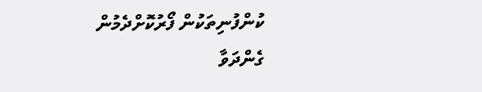ކުންފުނިތަކުން ފޯރުކޮށްދެމުން ގެންދަވާ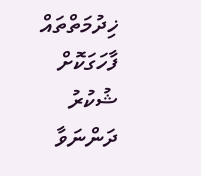ޚިދުމަތްތައް ފާހަގަކޮށް ޝުކުރު ދަންނަވާ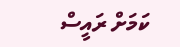ކަމަށް ރައީސް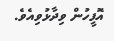އޮފީހުން ވިދާޅުވިއެވެ.